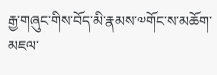རྒྱ་གཞུང་གིས་བོད་མི་རྣམས་༧གོང་ས་མཆོག་མཇལ་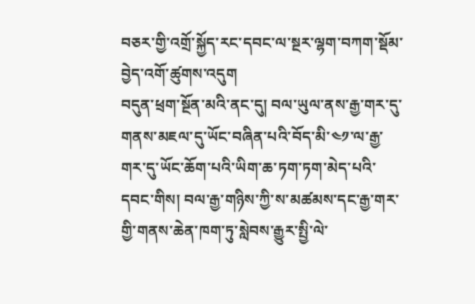བཅར་གྱི་འགྲོ་སྐྱོད་རང་དབང་ལ་སྔར་ལྷག་བཀག་སྡོམ་བྱེད་འགོ་ཚུགས་འདུག
བདུན་ཕྲག་སྔོན་མའི་ནང་དུ། བལ་ཡུལ་ནས་རྒྱ་གར་དུ་གནས་མཇལ་དུ་ཡོང་བཞིན་པའི་བོད་མི་༤༡་ལ་རྒྱ་གར་དུ་ཡོང་ཆོག་པའི་ཡིག་ཆ་ཏག་ཏག་མེད་པའི་དབང་གིས། བལ་རྒྱ་གཉིས་ཀྱི་ས་མཚམས་དང་རྒྱ་གར་གྱི་གནས་ཆེན་ཁག་ཏུ་སླེབས་རྒྱུར་སྤྱི་ལེ་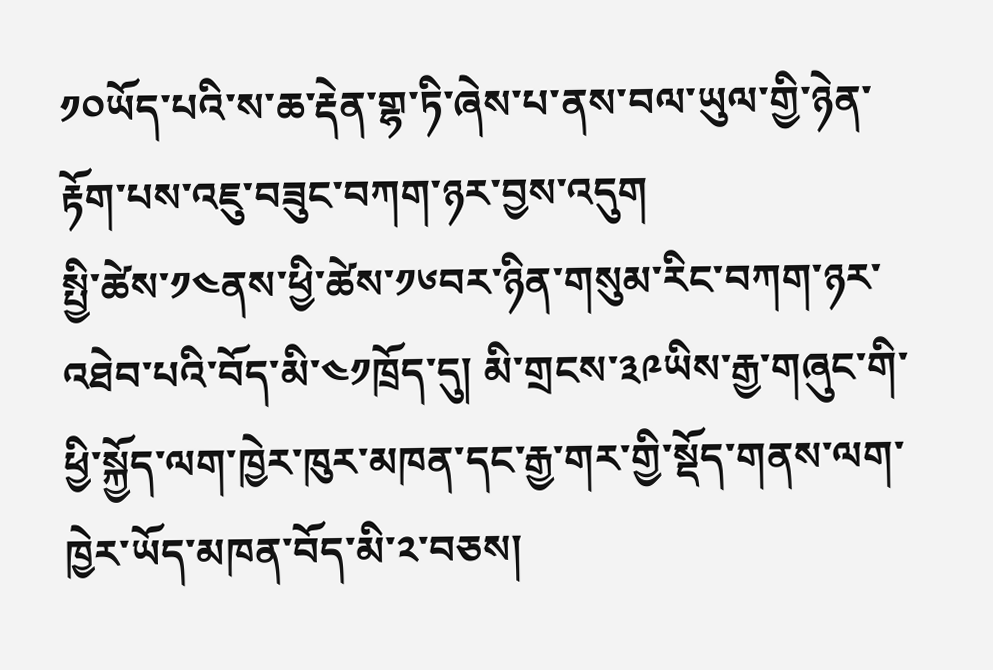༡༠ཡོད་པའི་ས་ཆ་རྡེན་གྷ་ཏི་ཞེས་པ་ནས་བལ་ཡུལ་གྱི་ཉེན་རྟོག་པས་འཇུ་བཟུང་བཀག་ཉར་བྱས་འདུག
སྤྱི་ཚེས་༡༤ནས་ཕྱི་ཚེས་༡༦བར་ཉིན་གསུམ་རིང་བཀག་ཉར་འཐེབ་པའི་བོད་མི་༤༡ཁྲོད་དུ། མི་གྲངས་༣༩ཡིས་རྒྱ་གཞུང་གི་ཕྱི་སྐྱོད་ལག་ཁྱེར་ཁུར་མཁན་དང་རྒྱ་གར་གྱི་སྡོད་གནས་ལག་ཁྱེར་ཡོད་མཁན་བོད་མི་༢་བཅས།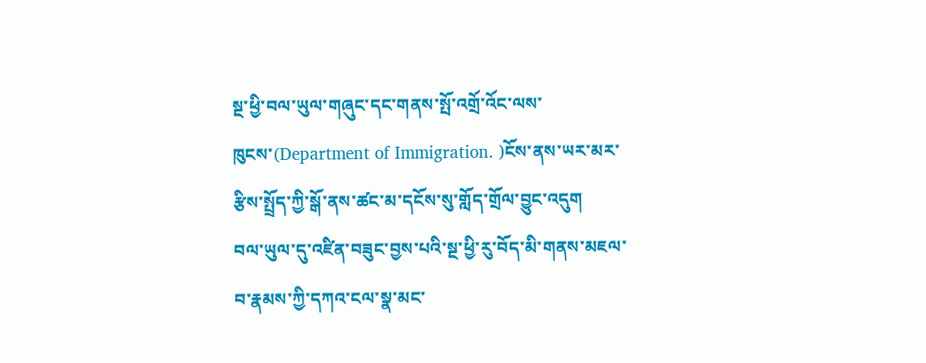སྔ་ཕྱི་བལ་ཡུལ་གཞུང་དང་གནས་སྤོ་འགྲོ་འོང་ལས་ཁུངས་(Department of Immigration. )ངོས་ནས་ཡར་མར་རྩིས་སྤྲོད་ཀྱི་སྒོ་ནས་ཚང་མ་དངོས་སུ་གློད་གྲོལ་བྱུང་འདུག
བལ་ཡུལ་དུ་འཛིན་བཟུང་བྱས་པའི་སྔ་ཕྱི་རུ་བོད་མི་གནས་མཇལ་བ་རྣམས་ཀྱི་དཀའ་ངལ་སྣ་མང་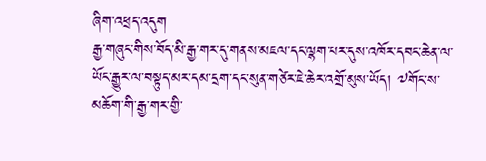ཞིག་འཕྲད་འདུག
རྒྱ་གཞུང་གིས་བོད་མི་རྒྱ་གར་དུ་གནས་མཇལ་དང་ལྷག་པར་དུས་འཁོར་དབང་ཆེན་ལ་ཡོང་རྒྱུར་ལ་བསྟུད་མར་དམ་དྲག་དང་སུན་གཙེར་ཇེ་ཆེར་འགྲོ་མུས་ཡོད། ༧གོང་ས་མཆོག་གི་རྒྱ་གར་གྱི་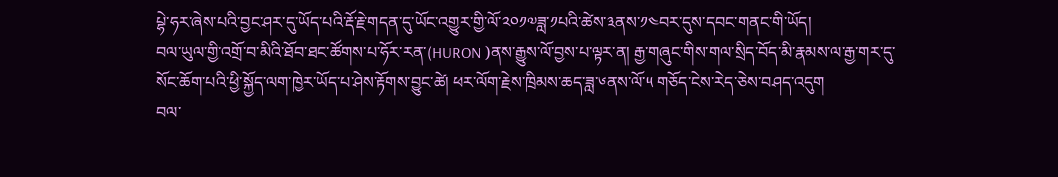པྷེ་ཧར་ཞེས་པའི་བྱང་ཤར་དུ་ཡོད་པའི་རྡོ་རྗེ་གདན་དུ་ཡོང་འགྱུར་གྱི་ལོ་༢༠༡༧ཟླ་༡པའི་ཚེས་༣ནས་༡༤བར་དུས་དབང་གནང་གི་ཡོད།
བལ་ཡུལ་གྱི་འགྲོ་བ་མིའི་ཐོབ་ཐང་ཚོགས་པ་ཧོར་རན་(HURON )ནས་རྒྱུས་ལོ་བྱས་པ་ལྟར་ན། རྒྱ་གཞུང་གིས་གལ་སྲིད་བོད་མི་རྣམས་ལ་རྒྱ་གར་དུ་སོང་ཆོག་པའི་ཕྱི་སྐྱོད་ལག་ཁྱེར་ཡོད་པ་ཤེས་རྟོགས་བྱུང་ཚེ། ཕར་ལོག་རྗེས་ཁྲིམས་ཆད་ཟླ་༦ནས་ལོ་༥ གཅོད་ངེས་རེད་ཅེས་བཤད་འདུག
བལ་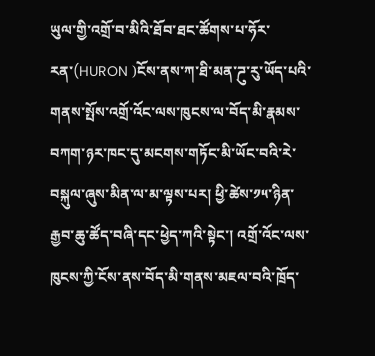ཡུལ་གྱི་འགྲོ་བ་མིའི་ཐོབ་ཐང་ཚོགས་པ་ཧོར་རན་(HURON )ངོས་ནས་ཀ་ཐི་མན་ཌུ་རུ་ཡོད་པའི་གནས་སྤོས་འགྲོ་འོང་ལས་ཁུངས་ལ་བོད་མི་རྣམས་བཀག་ཉར་ཁང་དུ་མངགས་གཏོང་མི་ཡོང་བའི་རེ་བསྐུལ་ཞུས་མིན་ལ་མ་ལྟས་པར། ཕྱི་ཚེས་༡༥་ཉིན་རྒྱབ་ཆུ་ཚོད་བཞི་དང་ཕྱེད་ཀའི་སྟེང་། འགྲོ་འོང་ལས་ཁུངས་ཀྱི་ངོས་ནས་བོད་མི་གནས་མཇལ་བའི་ཁྲོད་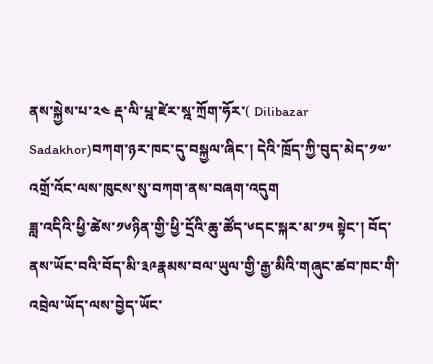ནས་སྐྱེས་པ་༢༤ རྡ་ལི་པྰ་ཛེར་སྰ་ཀྲོག་ཧོར་( Dilibazar Sadakhor)བཀག་ཉར་ཁང་དུ་བསྐྱལ་ཞིང་། དེའི་ཁྲོད་ཀྱི་བུད་མེད་༡༧་འགྲོ་འོང་ལས་ཁུངས་སུ་བཀག་ནས་བཞག་འདུག
ཟླ་འདིའི་ཕྱི་ཚེས་༡༦ཉིན་གྱི་ཕྱི་དྲོའི་ཆུ་ཚོད་༦དང་སྐར་མ་༡༥ སྟེང་། བོད་ནས་ཡོང་བའི་བོད་མི་༣༩རྣམས་བལ་ཡུལ་གྱི་རྒྱ་མིའི་གཞུང་ཚབ་ཁང་གི་འབྲེལ་ཡོད་ལས་བྱེད་ཡོང་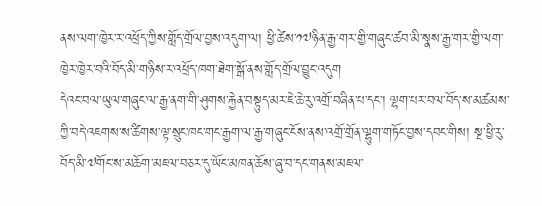ནས་ལག་ཁྱེར་ར་འཕྲོད་ཀྱིས་གློད་གྲོལ་བྱས་འདུག་ལ། ཕྱི་ཚེས་༡༧ཉིན་རྒྱ་གར་གྱི་གཞུང་ཚབ་མི་སྣས་རྒྱ་གར་གྱི་ལག་ཁྱེར་ཁྱེར་བའི་བོད་མི་གཉིས་ར་འཕྲོད་ཁག་ཐེག་སྒོ་ནས་གློད་གྲོལ་བྱུང་འདུག
དེའང་བལ་ཡུལ་གཞུང་ལ་རྒྱ་ནག་གི་ཤུགས་རྐྱེན་བསྟུད་མར་ཇེ་ཆེ་རུ་འགྲོ་བཞིན་པ་དང་། ལྷག་པར་བལ་བོད་ས་མཚམས་ཀྱི་བདེ་འཇགས་ས་ཚིགས་ལྟ་སྲུང་ཁང་གང་རྒྱག་ལ་རྒྱ་གཞུང་ངོས་ནས་འགྲོ་གྲོན་ལྷུག་གཏོང་བྱས་དབང་གིས། སྔ་ཕྱི་རུ་བོད་མི་༧གོང་ས་མཆོག་མཇལ་བཅར་དུ་ཡོང་མཁན་ཆོས་ཞུ་བ་དང་གནས་མཇལ་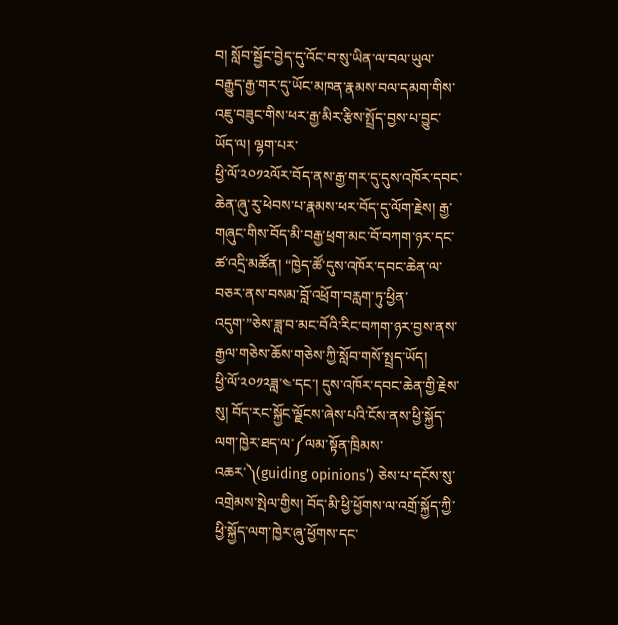བ། སློབ་སྦྱོང་བྱེད་དུ་འོང་བ་སུ་ཡིན་ལ་བལ་ཡུལ་བརྒྱུད་རྒྱ་གར་དུ་ཡོང་མཁན་རྣམས་བལ་དམག་གིས་འཇུ་བཟུང་གིས་ཕར་རྒྱ་མིར་རྩིས་སྤྲོད་བྱས་པ་བྱུང་ཡོད་ལ། ལྷག་པར་
ཕྱི་ལོ་༢༠༡༢ལོར་བོད་ནས་རྒྱ་གར་དུ་དུས་འཁོར་དབང་ཆེན་ཞུ་རུ་ཕེབས་པ་རྣམས་ཕར་བོད་དུ་ལོག་རྗེས། རྒྱ་གཞུང་གིས་བོད་མི་བརྒྱ་ཕྲག་མང་བོ་བཀག་ཉར་དང་ཚ་འདྲི་མཚོན། “ཁྱེད་ཚོ་དུས་འཁོར་དབང་ཆེན་ལ་བཅར་ནས་བསམ་བློ་འཕྲོག་བརླག་ཏུ་ཕྱིན་འདུག་”ཅེས་ཟླ་བ་མང་བོའི་རིང་བཀག་ཉར་བྱས་ནས་རྒྱལ་གཅེས་ཆོས་གཅེས་ཀྱི་སློབ་གསོ་སྤྲད་ཡོད།
ཕྱི་ལོ་༢༠༡༢ཟླ་༤་དང་། དུས་འཁོར་དབང་ཆེན་གྱི་རྗེས་སུ། བོད་རང་སྐྱོང་ལྗོངས་ཞེས་པའི་ངོས་ནས་ཕྱི་སྐྱོད་ལག་ཁྱེར་ཐད་ལ་༼ལམ་སྟོན་ཁྲིམས་འཆར་༽(guiding opinions’) ཅེས་པ་དངོས་སུ་འགྲེམས་སྤེལ་གྱིས། བོད་མི་ཕྱི་ཕྱོགས་ལ་འགྲོ་སྐྱོད་ཀྱི་ཕྱི་སྐྱོད་ལག་ཁྱེར་ཞུ་ཕྱོགས་དང་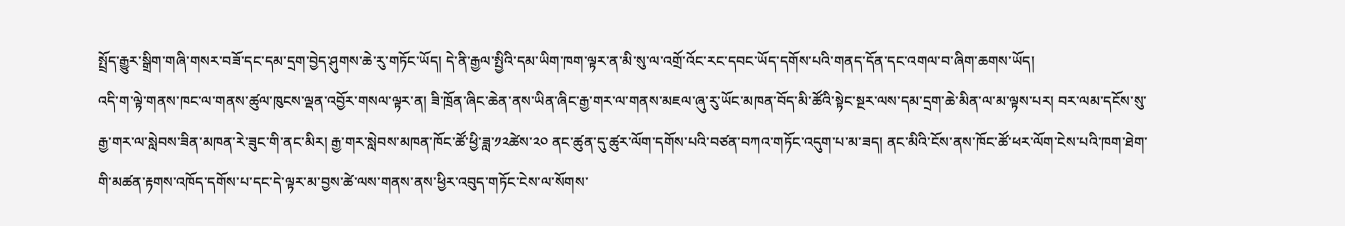སྤྲོད་རྒྱུར་སྒྲིག་གཞི་གསར་བཟོ་དང་དམ་དྲག་བྱེད་ཤུགས་ཆེ་རུ་གཏོང་ཡོད། དེ་ནི་རྒྱལ་སྤྱིའི་དམ་ཡིག་ཁག་ལྟར་ན་མི་སུ་ལ་འགྲོ་འོང་རང་དབང་ཡོད་དགོས་པའི་གནད་དོན་དང་འགལ་བ་ཞིག་ཆགས་ཡོད།
འདི་ག་ལྟེ་གནས་ཁང་ལ་གནས་ཚུལ་ཁུངས་ལྡན་འབྱོར་གསལ་ལྟར་ན། ཟི་ཁྲོན་ཞིང་ཆེན་ནས་ཡིན་ཞིང་རྒྱ་གར་ལ་གནས་མཇལ་ཞུ་རུ་ཡོང་མཁན་བོད་མི་ཚོའི་སྟེང་སྔར་ལས་དམ་དྲག་ཆེ་མིན་ལ་མ་ལྟས་པར། བར་ལམ་དངོས་སུ་རྒྱ་གར་ལ་སླེབས་ཟིན་མཁན་རེ་ཟུང་གི་ནང་མིར། རྒྱ་གར་སླེབས་མཁན་ཁོང་ཚོ་ཕྱི་ཟླ་༡༢ཚེས་༢༠ ནང་ཚུན་དུ་ཚུར་ལོག་དགོས་པའི་བཙན་བཀའ་གཏོང་འདུག་པ་མ་ཟད། ནང་མིའི་ངོས་ནས་ཁོང་ཚོ་ཕར་ལོག་ངེས་པའི་ཁག་ཐེག་གི་མཚན་རྟགས་འཁོད་དགོས་པ་དང་དེ་ལྟར་མ་བྱས་ཚེ་ལས་གནས་ནས་ཕྱིར་འབུད་གཏོང་ངེས་ལ་སོགས་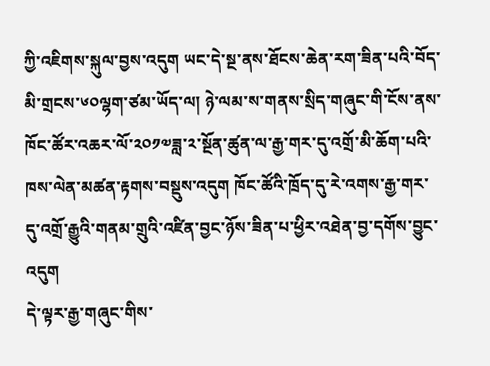ཀྱི་འཇིགས་སྐུལ་བྱས་འདུག ཡང་དེ་སྔ་ནས་ཐོངས་ཆེན་རག་ཟིན་པའི་བོད་མི་གྲངས་༦༠ལྷག་ཙམ་ཡོད་ལ། ཉེ་ལམ་ས་གནས་སྲིད་གཞུང་གི་ངོས་ནས་ཁོང་ཚོར་འཆར་ལོ་༢༠༡༧ཟླ་༢་སྔོན་ཚུན་ལ་རྒྱ་གར་དུ་འགྲོ་མི་ཆོག་པའི་ཁས་ལེན་མཚན་རྟགས་བསྡུས་འདུག ཁོང་ཚོའི་ཁྲོད་དུ་རེ་འགས་རྒྱ་གར་དུ་འགྲོ་རྒྱུའི་གནམ་གྲུའི་འཛིན་བྱང་ཉོས་ཟིན་པ་ཕྱིར་འཐེན་བྱ་དགོས་བྱུང་འདུག
དེ་ལྟར་རྒྱ་གཞུང་གིས་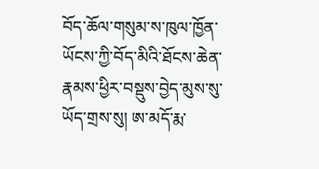བོད་ཆོལ་གསུམ་ས་ཁུལ་ཁྱོན་ཡོངས་ཀྱི་བོད་མིའི་ཐོངས་ཆེན་རྣམས་ཕྱིར་བསྡུས་བྱེད་མུས་སུ་ཡོད་གྲས་སུ། ཨ་མདོ་རྨ་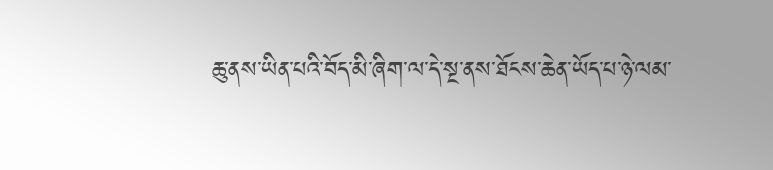ཆུ་ནས་ཡིན་པའི་བོད་མི་ཞིག་ལ་དེ་སྔ་ནས་ཐོངས་ཆེན་ཡོད་པ་ཉེ་ལམ་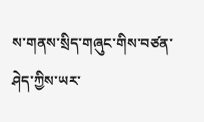ས་གནས་སྲིད་གཞུང་གིས་བཙན་ཤེད་ཀྱིས་ཡར་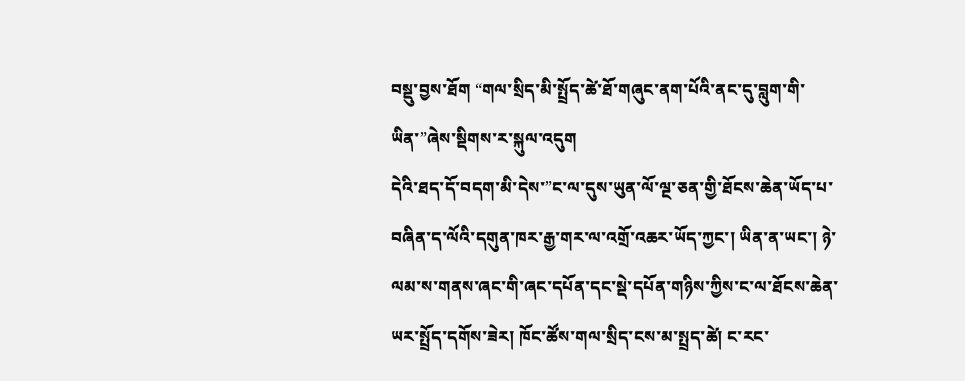བསྡུ་བྱས་ཐོག “གལ་སྲིད་མི་སྤྲོད་ཚེ་ཐོ་གཞུང་ནག་པོའི་ནང་དུ་བླུག་གི་ཡིན་”ཞེས་སྡིགས་ར་སྐུལ་འདུག
དེའི་ཐད་དོ་བདག་མི་དེས་”ང་ལ་དུས་ཡུན་ལོ་ལྔ་ཅན་གྱི་ཐོངས་ཆེན་ཡོད་པ་བཞིན་ད་ལོའི་དགུན་ཁར་རྒྱ་གར་ལ་འགྲོ་འཆར་ཡོད་ཀྱང་། ཡིན་ན་ཡང་། ཉེ་ལམ་ས་གནས་ཞང་གི་ཞང་དཔོན་དང་སྡེ་དཔོན་གཉིས་ཀྱིས་ང་ལ་ཐོངས་ཆེན་ཡར་སྤྲོད་དགོས་ཟེར། ཁོང་ཚོས་གལ་སྲིད་ངས་མ་སྤྲད་ཚེ། ང་རང་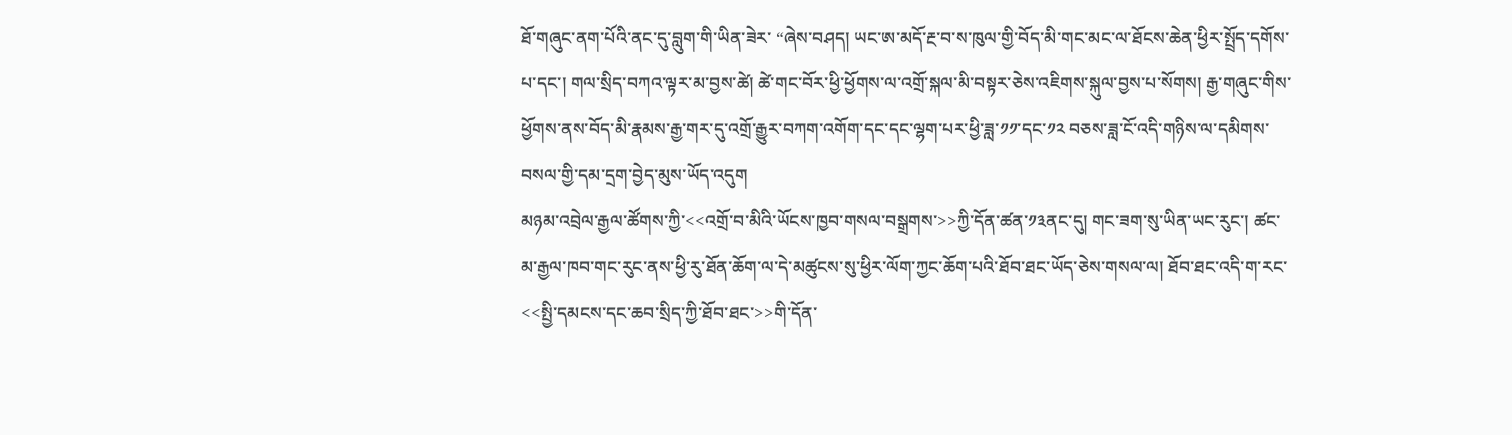ཐོ་གཞུང་ནག་པོའི་ནང་དུ་བླུག་གི་ཡིན་ཟེར་ “ཞེས་བཤད། ཡང་ཨ་མདོ་རྔ་བ་ས་ཁུལ་གྱི་བོད་མི་གང་མང་ལ་ཐོངས་ཆེན་ཕྱིར་སྤྲོད་དགོས་པ་དང་། གལ་སྲིད་བཀའ་ལྟར་མ་བྱས་ཚེ། ཚེ་གང་བོར་ཕྱི་ཕྱོགས་ལ་འགྲོ་སྐལ་མི་བསྟར་ཅེས་འཇིགས་སྐུལ་བྱས་པ་སོགས། རྒྱ་གཞུང་གིས་ཕྱོགས་ནས་བོད་མི་རྣམས་རྒྱ་གར་དུ་འགྲོ་རྒྱུར་བཀག་འགོག་དང་དང་ལྷག་པར་ཕྱི་ཟླ་༡༡་དང་༡༢ བཅས་ཟླ་ངོ་འདི་གཉིས་ལ་དམིགས་བསལ་གྱི་དམ་དྲག་བྱེད་མུས་ཡོད་འདུག
མཉམ་འབྲེལ་རྒྱལ་ཚོགས་ཀྱི་<<འགྲོ་བ་མིའི་ཡོངས་ཁྱབ་གསལ་བསྒྲགས་>>ཀྱི་དོན་ཚན་༡༣ནང་དུ། གང་ཟག་སུ་ཡིན་ཡང་རུང་། ཚང་མ་རྒྱལ་ཁབ་གང་རུང་ནས་ཕྱི་རུ་ཐོན་ཆོག་ལ་དེ་མཚུངས་སུ་ཕྱིར་ལོག་ཀྱང་ཆོག་པའི་ཐོབ་ཐང་ཡོད་ཅེས་གསལ་ལ། ཐོབ་ཐང་འདི་ག་རང་<<སྤྱི་དམངས་དང་ཆབ་སྲིད་ཀྱི་ཐོབ་ཐང་>>གི་དོན་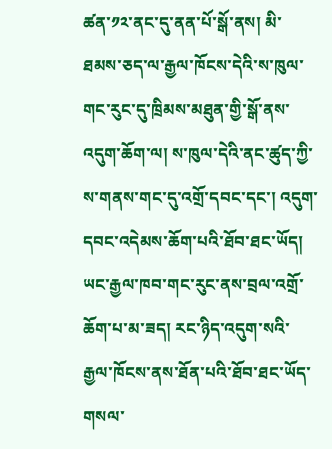ཚན་༡༢་ནང་དུ་ནན་པོ་སྒོ་ནས། མི་ཐམས་ཅད་ལ་རྒྱལ་ཁོངས་དེའི་ས་ཁུལ་གང་རུང་དུ་ཁྲིམས་མཐུན་གྱི་སྒོ་ནས་འདུག་ཆོག་ལ། ས་ཁུལ་དེའི་ནང་ཚུད་ཀྱི་ས་གནས་གང་དུ་འགྲོ་དབང་དང་། འདུག་དབང་འདེམས་ཆོག་པའི་ཐོབ་ཐང་ཡོད། ཡང་རྒྱལ་ཁབ་གང་རུང་ནས་བྲལ་འགྲོ་ཆོག་པ་མ་ཟད། རང་ཉིད་འདུག་སའི་རྒྱལ་ཁོངས་ནས་ཐོན་པའི་ཐོབ་ཐང་ཡོད་གསལ་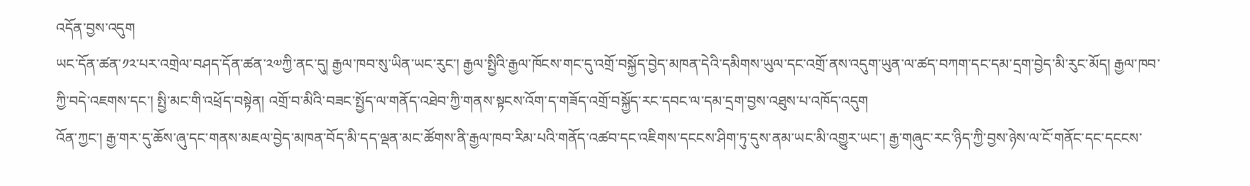འདོན་བྱས་འདུག
ཡང་དོན་ཚན་༡༢་པར་འགྲེལ་བཤད་དོན་ཚན་༢༧ཀྱི་ནང་དུ། རྒྱལ་ཁབ་སུ་ཡིན་ཡང་རུང་། རྒྱལ་སྤྱིའི་རྒྱལ་ཁོངས་གང་དུ་འགྲོ་བསྐྱོད་བྱེད་མཁན་དེའི་དམིགས་ཡུལ་དང་འགྲོ་ནས་འདུག་ཡུན་ལ་ཚད་བཀག་དང་དམ་དྲག་བྱེད་མི་རུང་མོད། རྒྱལ་ཁབ་ཀྱི་བདེ་འཇགས་དང་། སྤྱི་མང་གི་འཕྲོད་བསྟེན། འགྲོ་བ་མིའི་བཟང་སྤྱོད་ལ་གནོད་འཐེབ་ཀྱི་གནས་སྟངས་འོག་ད་གཟོད་འགྲོ་བསྐྱོད་རང་དབང་ལ་དམ་དྲག་བྱས་འཐུས་པ་འཁོད་འདུག
འོན་ཀྱང་། རྒྱ་གར་དུ་ཆོས་ཞུ་དང་གནས་མཇལ་བྱེད་མཁན་བོད་མི་དད་ལྡན་མང་ཚོགས་ནི་རྒྱལ་ཁབ་རིམ་པའི་གནོད་འཚབ་དང་འཇིགས་དངངས་ཤིག་ཏུ་དུས་ནམ་ཡང་མི་འགྱུར་ཡང་། རྒྱ་གཞུང་རང་ཉིད་ཀྱི་བྱས་ཉེས་ལ་ངོ་གནོང་དང་དངངས་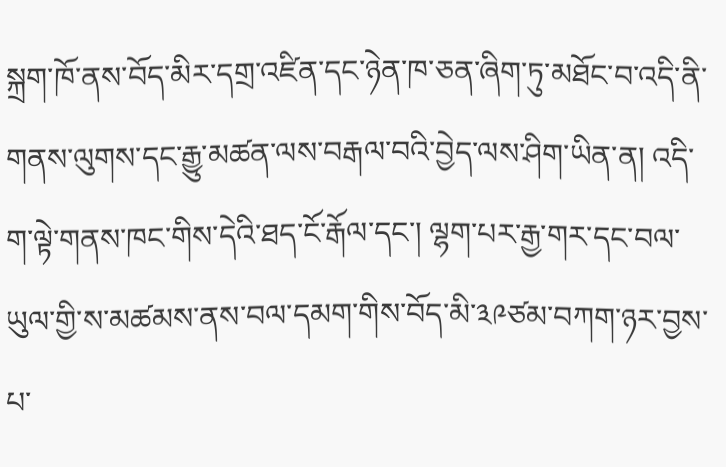སྐྲག་ཁོ་ནས་བོད་མིར་དགྲ་འཛིན་དང་ཉེན་ཁ་ཅན་ཞིག་ཏུ་མཐོང་བ་འདི་ནི་གནས་ལུགས་དང་རྒྱུ་མཚན་ལས་བརྒལ་བའི་བྱེད་ལས་ཤིག་ཡིན་ན། འདི་ག་ལྟེ་གནས་ཁང་གིས་དེའི་ཐད་ངོ་རྒོལ་དང་། ལྷག་པར་རྒྱ་གར་དང་བལ་ཡུལ་གྱི་ས་མཚམས་ནས་བལ་དམག་གིས་བོད་མི་༣༩ཙམ་བཀག་ཉར་བྱས་པ་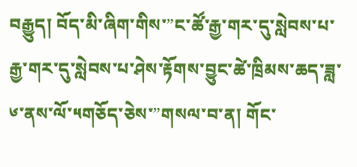བརྒྱུད། བོད་མི་ཞིག་གིས་”ང་ཚོ་རྒྱ་གར་དུ་སླེབས་པ་རྒྱ་གར་དུ་སླེབས་པ་ཤེས་རྟོགས་བྱུང་ཚེ་ཁྲིམས་ཆད་ཟླ་༦་ནས་ལོ་༥གཅོད་ཅེས་”གསལ་བ་ན། གོང་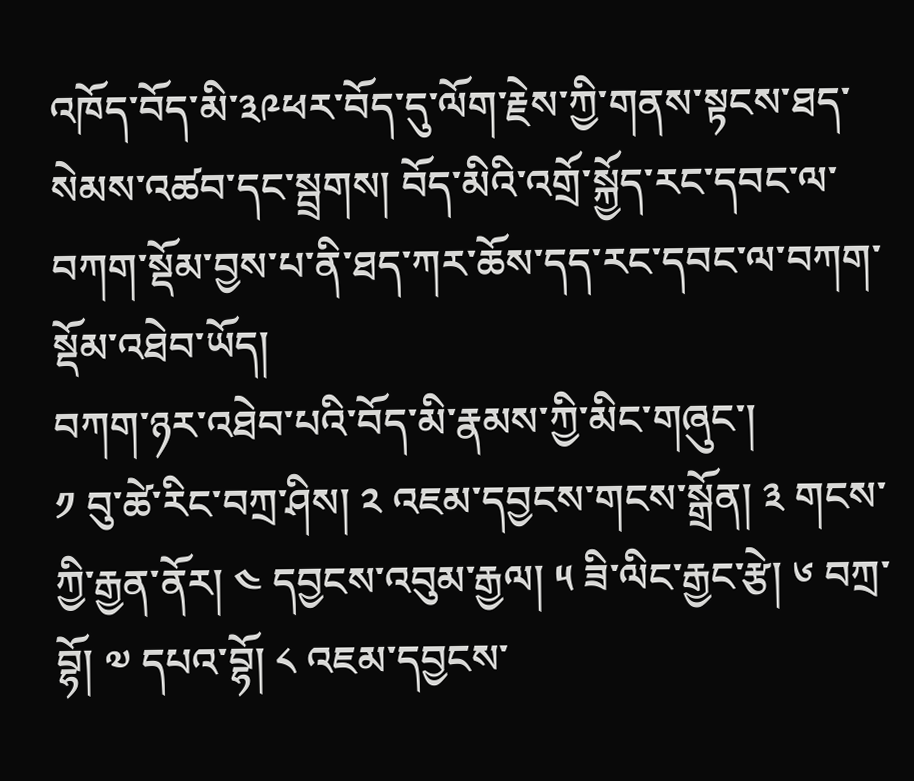འཁོད་བོད་མི་༣༩ཕར་བོད་དུ་ལོག་རྗེས་ཀྱི་གནས་སྟངས་ཐད་སེམས་འཚབ་དང་སྦྲགས། བོད་མིའི་འགྲོ་སྐྱོད་རང་དབང་ལ་བཀག་སྡོམ་བྱས་པ་ནི་ཐད་ཀར་ཆོས་དད་རང་དབང་ལ་བཀག་སྡོམ་འཐེབ་ཡོད།
བཀག་ཉར་འཐེབ་པའི་བོད་མི་རྣམས་ཀྱི་མིང་གཞུང་།
༡ བུ་ཚེ་རིང་བཀྲ་ཤིས། ༢ འཇམ་དབྱངས་གངས་སྒྲོན། ༣ གངས་ཀྱི་རྒྱན་ནོར། ༤ དབྱངས་འབུམ་རྒྱལ། ༥ ཟི་ལིང་རྒྱང་རྩེ། ༦ བཀྲ་བྷོ། ༧ དཔའ་བྷོ། ༨ འཇམ་དབྱངས་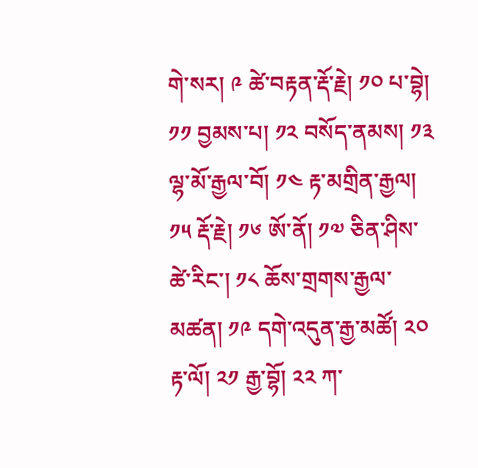གེ་སར། ༩ ཚེ་བརྟན་རྡོ་རྗེ། ༡༠ པ་བྷེ། ༡༡ བྱམས་པ། ༡༢ བསོད་ནམས། ༡༣ ལྷ་མོ་རྒྱལ་བོ། ༡༤ རྟ་མགྲིན་རྒྱལ། ༡༥ རྡོ་རྗེ། ༡༦ ཨོ་ནོ། ༡༧ ཅིན་ཤིས་ཚེ་རིང་། ༡༨ ཆོས་གྲགས་རྒྱལ་མཚན། ༡༩ དགེ་འདུན་རྒྱ་མཚོ། ༢༠ རྟ་ལོ། ༢༡ རྒྱ་བྷོ། ༢༢ ཀ་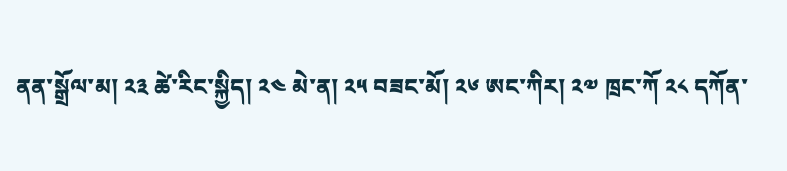ནན་སྒྲོལ་མ། ༢༣ ཚེ་རིང་སྐྱིད། ༢༤ མེ་ན། ༢༥ བཟང་མོ། ༢༦ ཨང་ཀིར། ༢༧ ཁྲང་ཀོ ༢༨ དཀོན་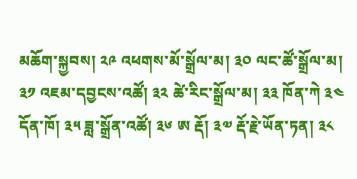མཆོག་སྐྱབས། ༢༩ འཕགས་མོ་སྒྲོལ་མ། ༣༠ ལང་ཚོ་སྒྲོལ་མ། ༣༡ འཇམ་དབྱངས་འཚོ། ༣༢ ཚེ་རིང་སྒྲོལ་མ། ༣༣ ཁོན་ཀེ ༣༤ དོན་ཁོ། ༣༥ ཟླ་སྒྲོན་འཚོ། ༣༦ ཨ རྡོ། ༣༧ རྡོ་རྗེ་ཡོན་ཏན། ༣༨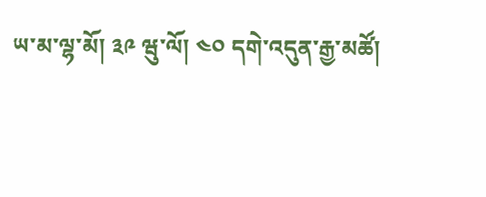ཡ་མ་ལྷ་མོ། ༣༩ ཝུ་ལོ། ༤༠ དགེ་འདུན་རྒྱ་མཚོ།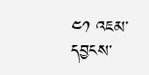༤༡ འཇམ་དབྱངས་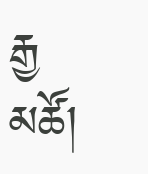རྒྱ མཚོ།